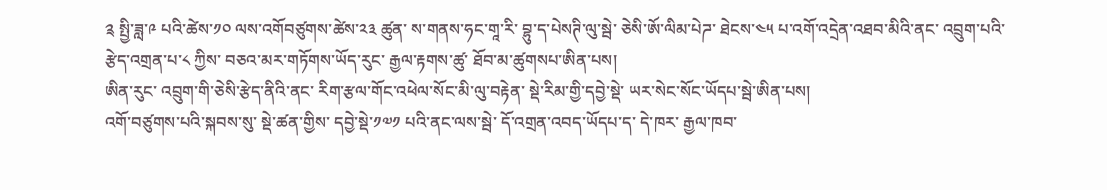༉ སྤྱི་ཟླ་༩ པའི་ཚེས་༡༠ ལས་འགོབཙུགས་ཚེས་༢༣ ཚུན་ ས་གནས་ཧང་གཱ་རི་ བྷུ་ད་པེསཊི་ལུ་སྦེ་ ཅེསི་ཨོ་ལིམ་པེཌ་ ཐེངས་༤༥ པ་འགོ་འདྲེན་འཐབ་མིའི་ནང་ འབྲུག་པའི་རྩེད་འགྲན་པ་༨ ཀྱིས་ བཅའ་མར་གཏོགས་ཡོད་རུང་ རྒྱལ་རྟགས་ཚུ་ ཐོབ་མ་ཚུགསཔ་ཨིན་པས།
ཨིན་རུང་ འབྲུག་གི་ཅེསི་རྩེད་ནིའི་ནང་ རིག་རྩལ་གོང་འཕེལ་སོང་མི་ལུ་བརྟེན་ སྡེ་རིམ་གྱི་དབྱེ་སྡེ་ ཡར་སེང་སོང་ཡོདཔ་སྦེ་ཨིན་པས།
འགོ་བཙུགས་པའི་སྐབས་སུ་ སྡེ་ཚན་གྱིས་ དབྱེ་སྡེ་༡༧༡ པའི་ནང་ལས་སྦེ་ དོ་འགྲན་འབད་ཡོདཔ་ད་ དེ་ཁར་ རྒྱལ་ཁབ་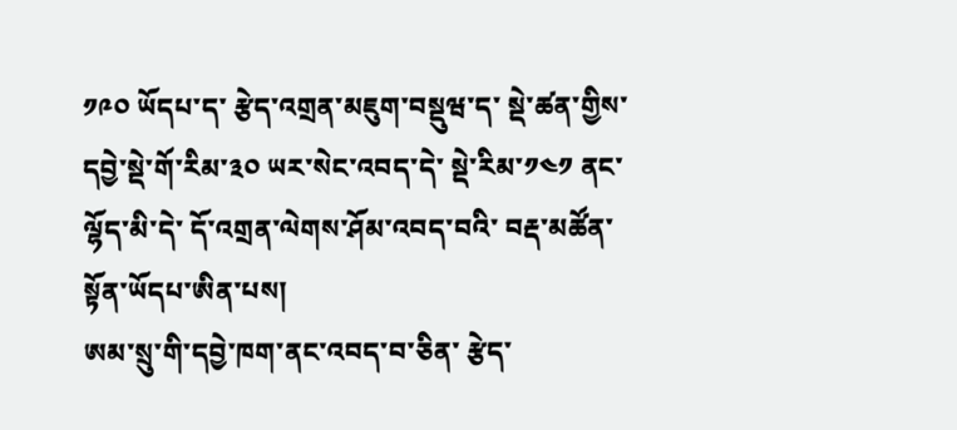༡༩༠ ཡོདཔ་ད་ རྩེད་འགྲན་མཇུག་བསྡུཝ་ད་ སྡེ་ཚན་གྱིས་ དབྱེ་སྡེ་གོ་རིམ་༣༠ ཡར་སེང་འབད་དེ་ སྡེ་རིམ་༡༤༡ ནང་ལྷོད་མི་དེ་ དོ་འགྲན་ལེགས་ཤོམ་འབད་བའི་ བརྡ་མཚོན་སྟོན་ཡོདཔ་ཨིན་པས།
ཨམ་སྲུ་གི་དབྱེ་ཁག་ནང་འབད་བ་ཅིན་ རྩེད་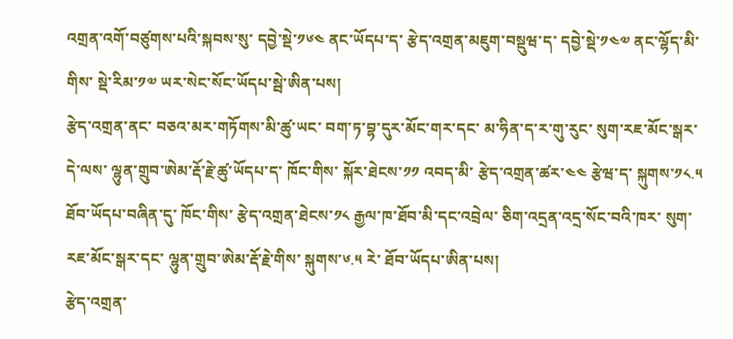འགྲན་འགོ་བཙུགས་པའི་སྐབས་སུ་ དབྱེ་སྡེ་༡༦༤ ནང་ཡོདཔ་ད་ རྩེད་འགྲན་མཇུག་བསྡུཝ་ད་ དབྱེ་སྡེ་༡༤༧ ནང་ལྷོད་མི་གིས་ སྡེ་རིམ་༡༧ ཡར་སེང་སོང་ཡོདཔ་སྦེ་ཨིན་པས།
རྩེད་འགྲན་ནང་ བཅའ་མར་གཏོགས་མི་ཚུ་ཡང་ བག་ཏ་བྷ་དུར་མོང་གར་དང་ མ་ཧིན་ད་ར་གུ་རུང་ སུག་རཇ་མོང་སྒར་ དེ་ལས་ ལྷུན་གྲུབ་ཨེམ་རྡོ་རྗེ་ཚུ་ཡོདཔ་ད་ ཁོང་གིས་ སྐོར་ཐེངས་༡༡ འབད་མི་ རྩེད་འགྲན་ཚར་༤༤ རྩེཝ་ད་ སྐུགས་༡༨.༥ ཐོབ་ཡོདཔ་བཞིན་དུ་ ཁོང་གིས་ རྩེད་འགྲན་ཐེངས་༡༨ རྒྱལ་ཁ་ཐོབ་མི་དང་འབྲེལ་ ཅིག་འདྲན་འདྲ་སོང་བའི་ཁར་ སུག་རཇ་མོང་སྒར་དང་ ལྷུན་གྲུབ་ཨེམ་རྡོ་རྗེ་གིས་ སྐུགས་༦.༥ རེ་ ཐོབ་ཡོདཔ་ཨིན་པས།
རྩེད་འགྲན་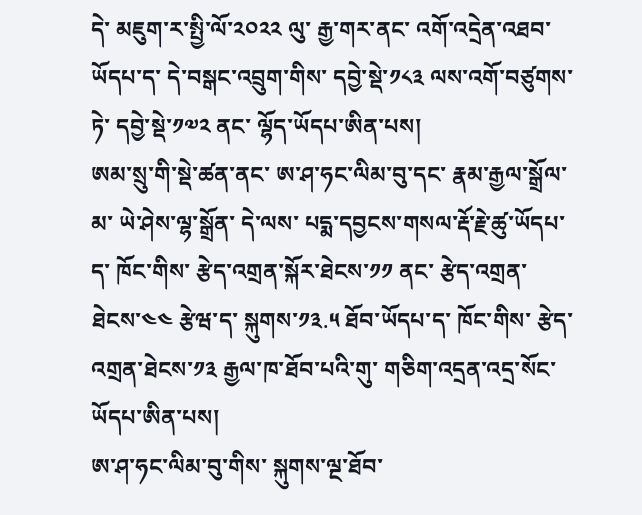དེ་ མཇུག་ར་སྤྱི་ལོ་༢༠༢༢ ལུ་ རྒྱ་གར་ནང་ འགོ་འདྲེན་འཐབ་ཡོདཔ་ད་ དེ་བསྒང་འབྲུག་གིས་ དབྱེ་སྡེ་༡༨༣ ལས་འགོ་བཙུགས་ཏེ་ དབྱེ་སྡེ་༡༧༢ ནང་ ལྷོད་ཡོདཔ་ཨིན་པས།
ཨམ་སྲུ་གི་སྡེ་ཚན་ནང་ ཨ་ཤ་ཧང་ལིམ་བུ་དང་ རྣམ་རྒྱལ་སྒྲོལ་མ་ ཡེ་ཤེས་ལྷ་སྒྲོན་ དེ་ལས་ པདྨ་དབྱངས་གསལ་རྡོ་རྗེ་ཚུ་ཡོདཔ་ད་ ཁོང་གིས་ རྩེད་འགྲན་སྐོར་ཐེངས་༡༡ ནང་ རྩེད་འགྲན་ཐེངས་༤༤ རྩེཝ་ད་ སྐུགས་༡༣.༥ ཐོབ་ཡོདཔ་ད་ ཁོང་གིས་ རྩེད་འགྲན་ཐེངས་༡༣ རྒྱལ་ཁ་ཐོབ་པའི་གུ་ གཅིག་འདྲན་འདྲ་སོང་ཡོདཔ་ཨིན་པས།
ཨ་ཤ་ཧང་ལིམ་བུ་གིས་ སྐུགས་ལྔ་ཐོབ་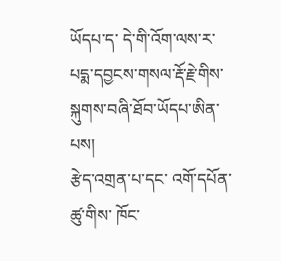ཡོདཔ་ད་ དེ་གི་འོག་ལས་ར་ པདྨ་དབྱངས་གསལ་རྡོ་རྗེ་གིས་ སྐུགས་བཞི་ཐོབ་ཡོདཔ་ཨིན་པས།
རྩེད་འགྲན་པ་དང་ འགོ་དཔོན་ཚུ་གིས་ ཁོང་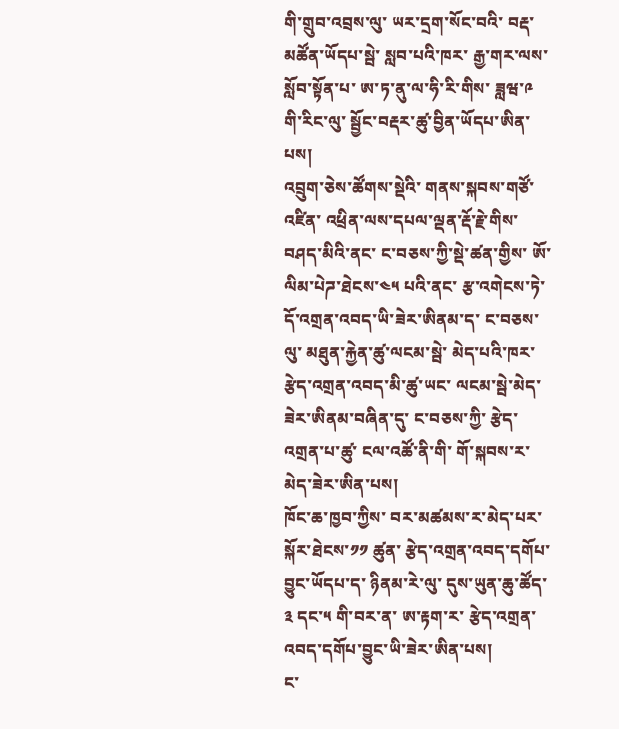གི་གྲུབ་འབྲས་ལུ་ ཡར་དྲག་སོང་བའི་ བརྡ་མཚོན་ཡོདཔ་སྦེ་ སླབ་པའི་ཁར་ རྒྱ་གར་ལས་ སློབ་སྟོན་པ་ ཨ་ཏ་ནུ་ལ་ཧི་རི་གིས་ ཟླཝ་༩ གི་རིང་ལུ་ སྦྱོང་བརྡར་ཚུ་བྱིན་ཡོདཔ་ཨིན་པས།
འབྲུག་ཅེས་ཚོགས་སྡེའི་ གནས་སྐབས་གཙོ་འཛིན་ འཕྲིན་ལས་དཔལ་ལྡན་རྡོ་རྗེ་གིས་ བཤད་མིའི་ནང་ ང་བཅས་ཀྱི་སྡེ་ཚན་གྱིས་ ཨོ་ལིམ་པེཌ་ཐེངས་༤༥ པའི་ནང་ རྩ་འགེངས་ཏེ་ དོ་འགྲན་འབད་ཡི་ཟེར་ཨིནམ་ད་ ང་བཅས་ལུ་ མཐུན་རྐྱེན་ཚུ་ལངམ་སྦེ་ མེད་པའི་ཁར་ རྩེད་འགྲན་འབད་མི་ཚུ་ཡང་ ལངམ་སྦེ་མེད་ཟེར་ཨིནམ་བཞིན་དུ་ ང་བཅས་ཀྱི་ རྩེད་འགྲན་པ་ཚུ་ ངལ་འཚོ་ནི་གི་ གོ་སྐབས་ར་མེད་ཟེར་ཨིན་པས།
ཁོང་ཆ་ཁྱབ་ཀྱིས་ བར་མཚམས་ར་མེད་པར་ སྐོར་ཐེངས་༡༡ ཚུན་ རྩེད་འགྲན་འབད་དགོཔ་བྱུང་ཡོདཔ་ད་ ཉིནམ་རེ་ལུ་ དུས་ཡུན་ཆུ་ཚོད་༣ དང་༥ གི་བར་ན་ ཨ་རྟག་ར་ རྩེད་འགྲན་འབད་དགོཔ་བྱུང་ཡི་ཟེར་ཨིན་པས།
ང་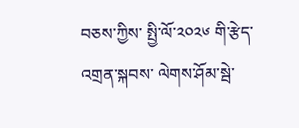བཅས་ཀྱིས་ སྤྱི་ལོ་༢༠༢༦ གི་རྩེད་འགྲན་སྐབས་ ལེགས་ཤོམ་སྦེ་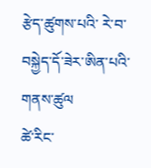རྩེད་ཚུགས་པའི་ རེ་བ་བསྐྱེད་དོ་ཟེར་ཨིན་པའི་གནས་ཚུལ
ཚེ་རིང་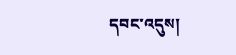དབང་འདུས།